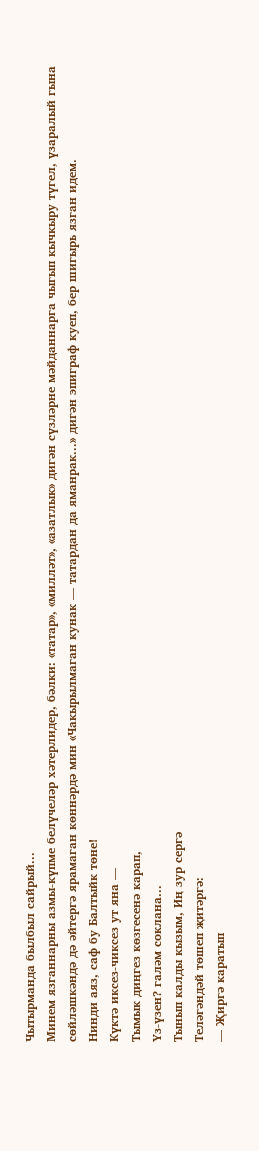Чытырманда былбыл сайрый...
Минем язганнарны азмы-күпме белүчеләр хәтерлидер, бәлки: «татар», «милләт», «азатлык» дигән сүзләрне мәйданнарга чыгып кычкыру түгел, үзаралый гына сөйләшкәндә дә әйтергә ярамаган көннәрдә мин «Чакырылмаган кунак — татардан да яманрак...» дигән эпиграф куеп, бер шигырь язган идем.
Нинди аяз, саф бу Балтыйк төне!
Күктә иксез-чиксез ут яна —
Тымык диңгез көзгесенә карап,
Үз-үзен? галәм соклана...
Тынып калды кызым, Иң зур сергә
Теләгәндәй төшеп җитәргә:
— Җиргә каратып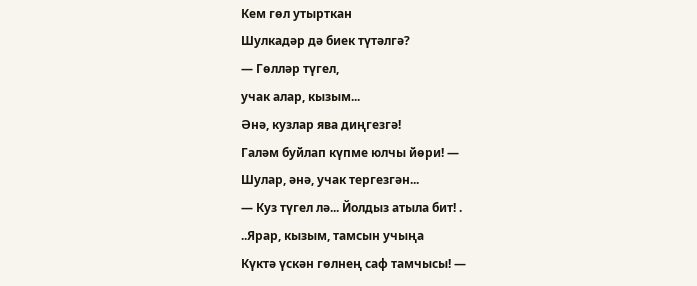Кем гөл утырткан
Шулкадәр дә биек түтәлгә?
— Гөлләр түгел,
учак алар, кызым...
Әнә, кузлар ява диңгезгә!
Галәм буйлап күпме юлчы йөри! —
Шулар, әнә, учак тергезгән...
— Куз түгел лә... Йолдыз атыла бит! .
..Ярар, кызым, тамсын учыңа
Күктә үскән гөлнең саф тамчысы! —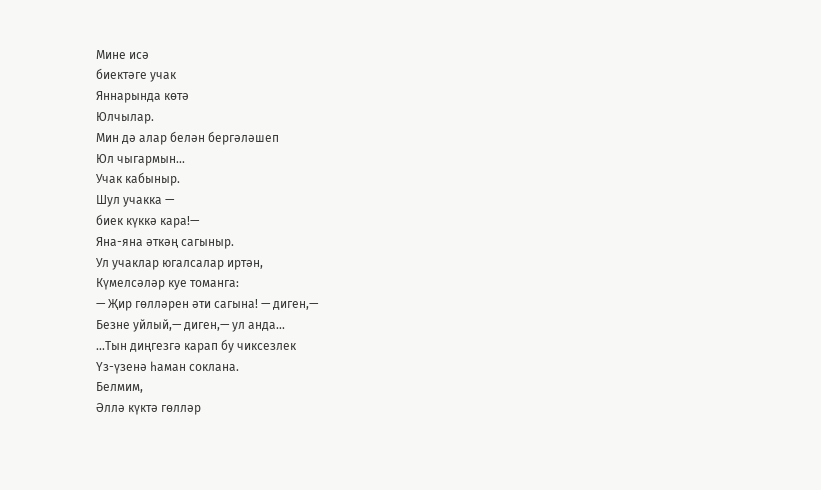Мине исә
биектәге учак
Яннарында көтә
Юлчылар.
Мин дә алар белән бергәләшеп
Юл чыгармын...
Учак кабыныр.
Шул учакка —
биек күккә кара!—
Яна-яна әткәң сагыныр.
Ул учаклар югалсалар иртән,
Күмелсәләр куе томанга:
— Җир гөлләрен әти сагына! — диген,—
Безне уйлый,— диген,— ул анда...
...Тын диңгезгә карап бу чиксезлек
Үз-үзенә һаман соклана.
Белмим,
Әллә күктә гөлләр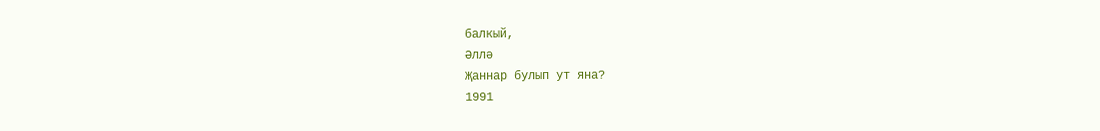балкый,
Әллә
Җаннар булып ут яна?
1991